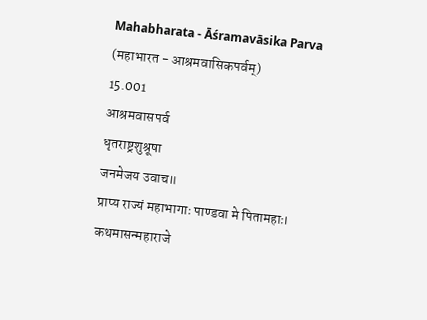Mahabharata - Āśramavāsika Parva (महाभारत - आश्रमवासिकपर्वम्)
15.001
आश्रमवासपर्व
धृतराष्ट्रशुश्रूषा
जनमेजय उवाच॥
प्राप्य राज्यं महाभागाः पाण्डवा मे पितामहाः। कथमासन्महाराजे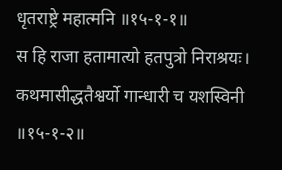धृतराष्ट्रे महात्मनि ॥१५-१-१॥
स हि राजा हतामात्यो हतपुत्रो निराश्रयः। कथमासीद्धतैश्वर्यो गान्धारी च यशस्विनी ॥१५-१-२॥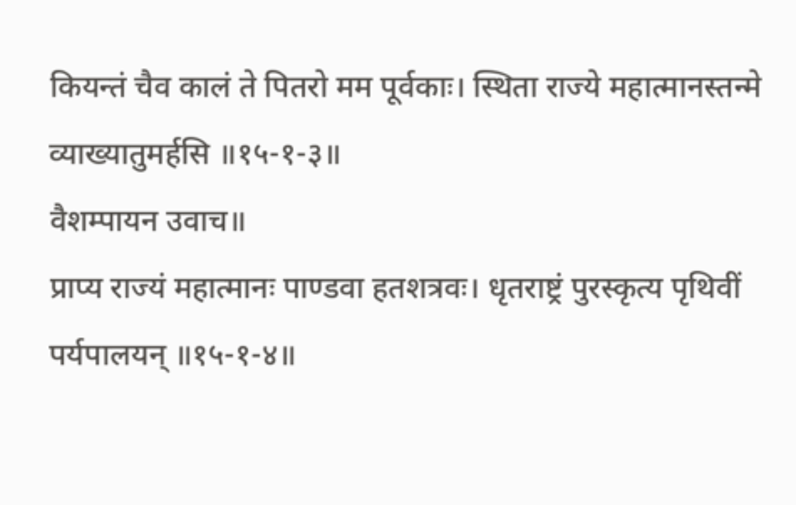कियन्तं चैव कालं ते पितरो मम पूर्वकाः। स्थिता राज्ये महात्मानस्तन्मे व्याख्यातुमर्हसि ॥१५-१-३॥
वैशम्पायन उवाच॥
प्राप्य राज्यं महात्मानः पाण्डवा हतशत्रवः। धृतराष्ट्रं पुरस्कृत्य पृथिवीं पर्यपालयन् ॥१५-१-४॥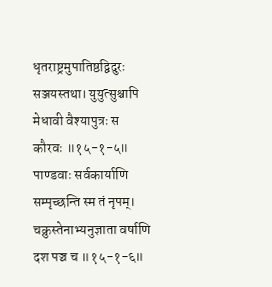धृतराष्ट्रमुपातिष्ठद्विदुरः सञ्जयस्तथा। युयुत्सुश्चापि मेधावी वैश्यापुत्रः स कौरवः ॥१५-१-५॥
पाण्डवाः सर्वकार्याणि सम्पृच्छन्ति स्म तं नृपम्। चक्रुस्तेनाभ्यनुज्ञाता वर्षाणि दश पञ्च च ॥१५-१-६॥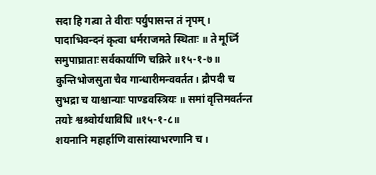सदा हि गत्वा ते वीराः पर्युपासन्त तं नृपम्। पादाभिवन्दनं कृत्वा धर्मराजमते स्थिताः ॥ ते मूर्ध्नि समुपाघ्राताः सर्वकार्याणि चक्रिरे ॥१५-१-७॥
कुन्तिभोजसुता चैव गान्धारीमन्ववर्तत। द्रौपदी च सुभद्रा च याश्चान्याः पाण्डवस्त्रियः ॥ समां वृत्तिमवर्तन्त तयोः श्वश्र्वोर्यथाविधि ॥१५-१-८॥
शयनानि महार्हाणि वासांस्याभरणानि च।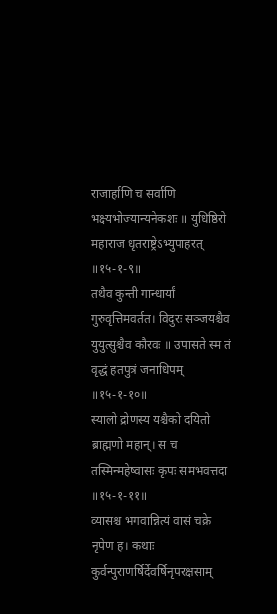राजार्हाणि च सर्वाणि भक्ष्यभोज्यान्यनेकशः ॥ युधिष्ठिरो महाराज धृतराष्ट्रेऽभ्युपाहरत् ॥१५-१-९॥
तथैव कुन्ती गान्धार्यां गुरुवृत्तिमवर्तत। विदुरः सञ्जयश्चैव युयुत्सुश्चैव कौरवः ॥ उपासते स्म तं वृद्धं हतपुत्रं जनाधिपम् ॥१५-१-१०॥
स्यालो द्रोणस्य यश्चैको दयितो ब्राह्मणो महान्। स च तस्मिन्महेष्वासः कृपः समभवत्तदा ॥१५-१-११॥
व्यासश्च भगवान्नित्यं वासं चक्रे नृपेण ह। कथाः कुर्वन्पुराणर्षिर्देवर्षिनृपरक्षसाम्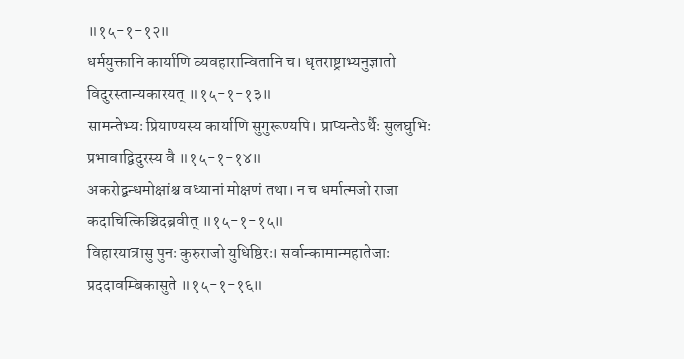॥१५-१-१२॥
धर्मयुक्तानि कार्याणि व्यवहारान्वितानि च। धृतराष्ट्राभ्यनुज्ञातो विदुरस्तान्यकारयत् ॥१५-१-१३॥
सामन्तेभ्यः प्रियाण्यस्य कार्याणि सुगुरूण्यपि। प्राप्यन्तेऽर्थैः सुलघुभिः प्रभावाद्विदुरस्य वै ॥१५-१-१४॥
अकरोद्बन्धमोक्षांश्च वध्यानां मोक्षणं तथा। न च धर्मात्मजो राजा कदाचित्किञ्चिदब्रवीत् ॥१५-१-१५॥
विहारयात्रासु पुनः कुरुराजो युधिष्ठिरः। सर्वान्कामान्महातेजाः प्रददावम्बिकासुते ॥१५-१-१६॥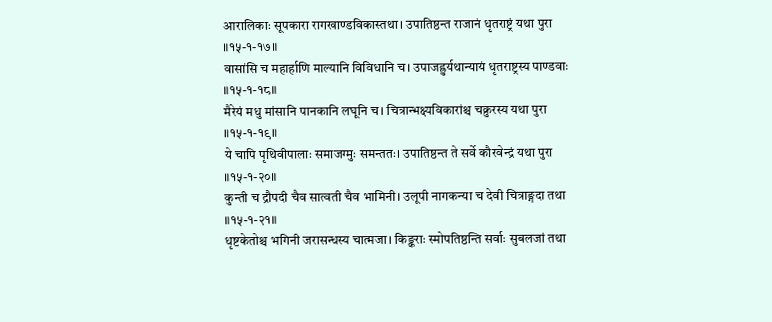आरालिकाः सूपकारा रागखाण्डविकास्तथा। उपातिष्ठन्त राजानं धृतराष्ट्रं यथा पुरा ॥१५-१-१७॥
वासांसि च महार्हाणि माल्यानि विविधानि च। उपाजह्रुर्यथान्यायं धृतराष्ट्रस्य पाण्डवाः ॥१५-१-१८॥
मैरेयं मधु मांसानि पानकानि लघूनि च। चित्रान्भक्ष्यविकारांश्च चक्रुरस्य यथा पुरा ॥१५-१-१९॥
ये चापि पृथिवीपालाः समाजग्मुः समन्ततः। उपातिष्ठन्त ते सर्वे कौरवेन्द्रं यथा पुरा ॥१५-१-२०॥
कुन्ती च द्रौपदी चैव सात्वती चैव भामिनी। उलूपी नागकन्या च देवी चित्राङ्गदा तथा ॥१५-१-२१॥
धृष्टकेतोश्च भगिनी जरासन्धस्य चात्मजा। किङ्कराः स्मोपतिष्ठन्ति सर्वाः सुबलजां तथा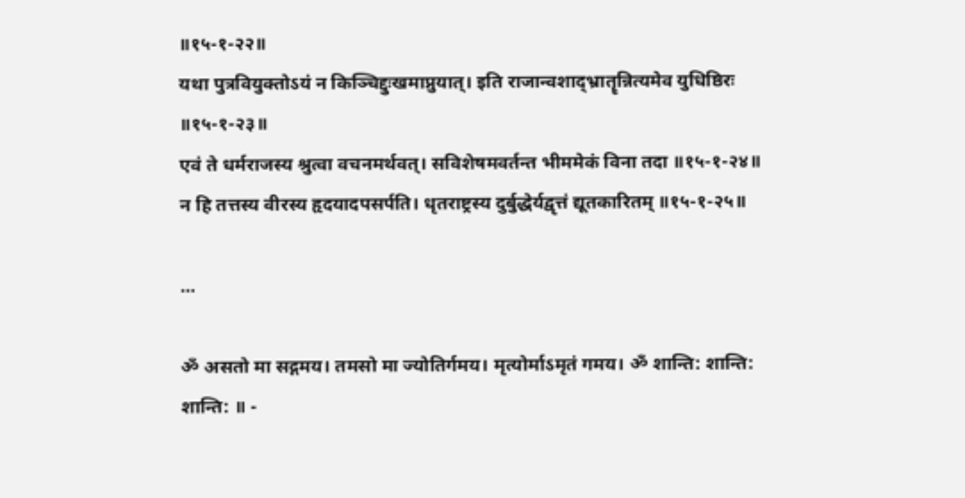॥१५-१-२२॥
यथा पुत्रवियुक्तोऽयं न किञ्चिद्दुःखमाप्नुयात्। इति राजान्वशाद्भ्रातॄन्नित्यमेव युधिष्ठिरः ॥१५-१-२३॥
एवं ते धर्मराजस्य श्रुत्वा वचनमर्थवत्। सविशेषमवर्तन्त भीममेकं विना तदा ॥१५-१-२४॥
न हि तत्तस्य वीरस्य हृदयादपसर्पति। धृतराष्ट्रस्य दुर्बुद्धेर्यद्वृत्तं द्यूतकारितम् ॥१५-१-२५॥

...

ॐ असतो मा सद्गमय। तमसो मा ज्योतिर्गमय। मृत्योर्माऽमृतं गमय। ॐ शान्ति: शान्ति: शान्ति: ॥ -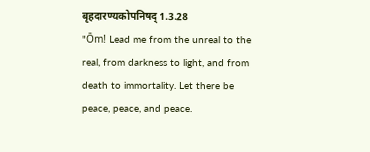बृहदारण्यकोपनिषद् 1.3.28
"Ōm! Lead me from the unreal to the real, from darkness to light, and from death to immortality. Let there be peace, peace, and peace.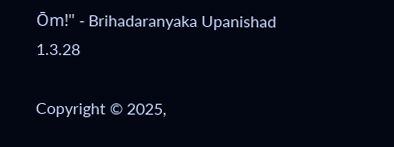Ōm!" - Brihadaranyaka Upanishad 1.3.28

Copyright © 2025,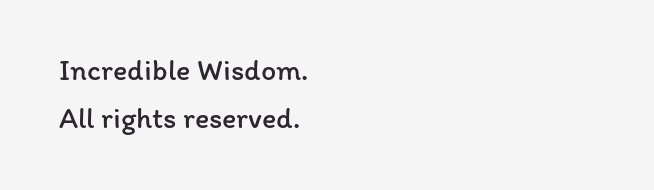Incredible Wisdom.
All rights reserved.